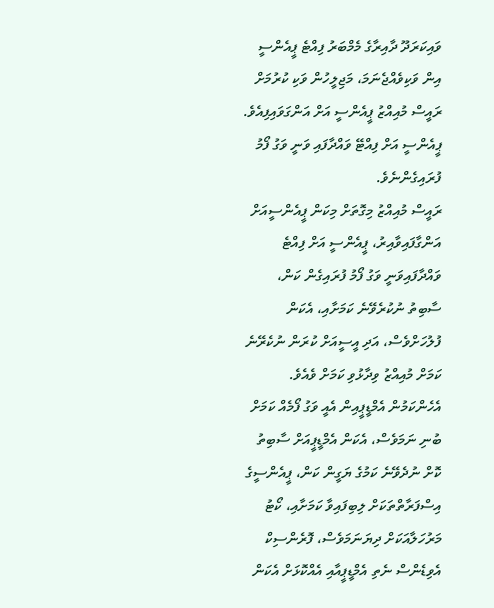ވައިކަރަދޫ ދާއިރާގެ މެމްބަރު ފިއްޓެ ޕީއެންސީ އިން ވަކިވެއްޖެނަމަ، މަޖިލީހުން ވަކި ކުރުމަށް ރައީސް މުއިއްޒު ޕީއެންސީ އަށް އަންގަވައިފިއެވެ. ޕީއެންސީ އަށް ފިއްޓޭ ވައްދާފައި ވަނީ ވަގު ފޯމު ފުރައިގެންނެވެ.
ރައީސް މުއިއްޒު މިގޮތަށް މިކަން ޕީއެންސީއަށް އަންގާފައިވާއިރު، ޕީއެންސީ އަށް ފިއްޓެ ވައްދާފައިވަނީ ވަގު ފޯމު ފުރައިގެން ކަން، ސާބިތު ނުކުރެވޭނެ ކަމަށާއި، އެކަން ފުލުހަށްވެސް، އަދި އީސީއަށް ކުރަން ނުކެރޭނެ ކަމަށް މުއިއްޒު ވިދާޅުވި ކަމަށް ވެއެވެ. އެހެންކަމުން އެމްޑީޕީއިން އެއީ ވަގު ފޯމެއް ކަމަށް ބުނި ނަމަވެސް، އެކަން އެމްޑީޕީއަށް ސާބިތު ކޮށް ނުދެވޭނެ ކަމުގެ ޔަގީން ކަން، ޕީއެންސީގެ އިސްފަރާތްތަކަށް ލިބިފައިވާ ކަމަށާއި، ކޯޓު މަރުހަލާއަކަށް ދިޔަނަމަވެސް، ފޮރެންސިކް އެވިޑެންސް ނެތި އެމްޑީޕީއާއި އެއްކޮޅަށް އެކަން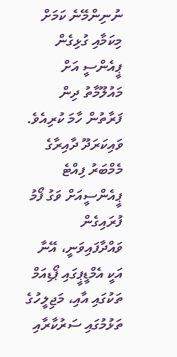ނުނިންމޭނެ ކަމަށް މިކަމާއި ގުޅިގެން ޕީއެންސީ އަށް މައުލޫމާތު ދިން ފަރާތުން ހާމަ ކުރިއެވެ.
ވައިކަރަދޫ ދާއިރާގެ މެމްބަރު ފިއްޓެ ޕީއެންސީއަށް ވަގު ފޯމު ފުރައިގެން ވައްދާފައިވަނީ، އޭނާ އަކީ އެމްޑީޕީގައި ޕޯޑިއަމް ތަކުގައި އާއި، މަޖިލީހުގެ ތަޅުމުގައި ސަރުކާރާއި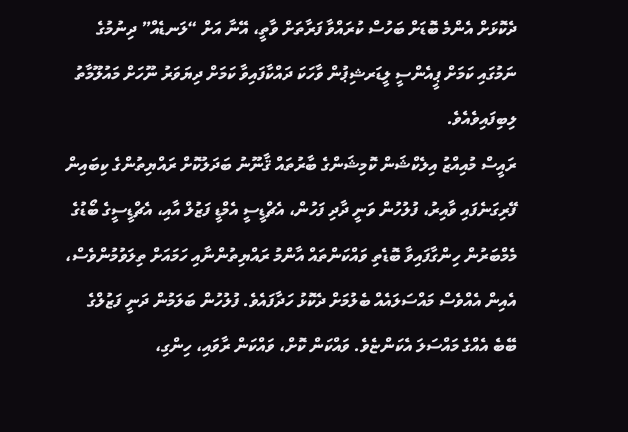ދެކޮޅަށް އެންމެ ބޮޑަށް ބަހުސް ކުރައްވާ ފަރާތަށް ވާތީ، އޭނާ އަށް “ލަނޑެއް” ދިނުމުގެ ނަމުގައި ކަމަށް ޕީއެންސީ ލީޑަރޝިޕުން ވާހަކަ ދައްކާފައިވާ ކަމަށް ދިޔަވަރު ނޫހަށް މައުލޫމާތު ލިބިފައިވެއެވެ.
ރައީސް މުއިއްޒު އިލެކްޝަން ކޮމިޝަންގެ ބާރުތައް ޤާނޫނު ބަދަލުކޮށް ރައްޔިތުންގެ ކިބައިން ފޭރިގަނެފައި ވާއިރު، ފުލުހުން ވަނީ ދާދި ފަހުން، އެޗްޑީސީ އެމްޑީ ފަޒުލް އާއި، އެޗްޑީސީގެ ބޯޑުގެ މެމްބަރުން ހިންގާފައިވާ ބޮޑެތި ވައްކަންތައް އާންމު ރައްޔިތުންނާއި ހަމައަށް ތިލަވުމުންވެސް، އެއިން އެއްވެސް މައްސަލައެއް ބެލުމަށް ދެކޮޅު ހަދާފައެވެ. ފުލުހުން ބަލަމުން ދަނީ ފަޒުލްގެ ބޭބެ އެއްގެ މައްސަލަ އެކަންޏެވެ. ވައްކަން ކޮށް، ވައްކަން ރާވައި، ހިންގި،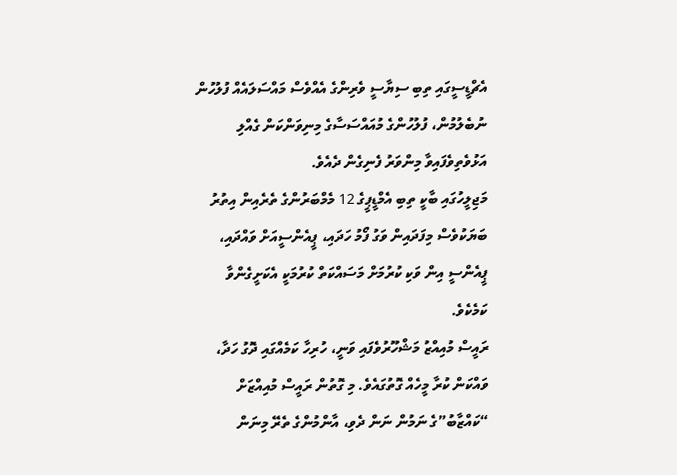އެޗްޑީސީގައި ތިބި ސިޔާސީ ވެރިންގެ އެއްވެސް މައްސަލައެއް ފުލުހުން ނުބެލުމުން، ފުލުހުންގެ މުއައްސަސާގެ މިނިވަންކަން ގެއްލި އަޅުވެތިވެފައިވާ މިންވަރު ފެނިގެން ދެއެވެ.
މަޖިލީހުގައި ބާކީ ތިބި އެމްޑީޕީގެ 12 މެމްބަރުންގެ ތެރެއިން އިތުރު ބަޔަކުވެސް މިފަދައިން ވަގު ފޯމު ހަދައި، ޕީއެންސީއަށް ވައްދައި، ޕީއެންސީ އިން ވަކި ކުރުމަށް މަސައްކަތް ކުރުމަކީ އެކަށީގެންވާ ކަމެކެވެ.
ރައީސް މުއިއްޒު މަޝްހޫރުވެފައި ވަނީ، ހުރިހާ ކަމެއްގައި ދޮގު ހަދާ، ވައްކަން ކުރާ މީހެއް ގޮތުގައެވެ. މި ގޮތުން ރައީސް މުއިއްޒަށް “ކައްޒާބު”ގެ ނަމުން ނަން ދެވި، އާންމުންގެ ތެރޭ މިނަން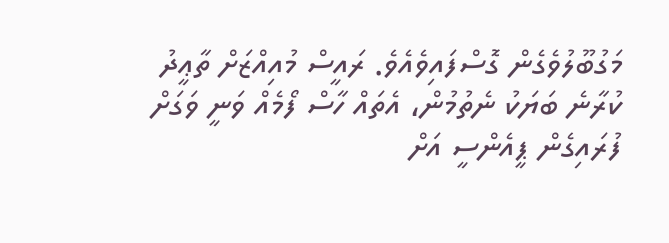މަގުބޫލުވެގެން ގޮސްފައިވެއެވެ. ރައީސް މުއިއްޒަށް ތާޢީދު ކުރާނެ ބަޔަކު ނެތުމުން، އެތައް ހާސް ފޯމެއް ވަނީ ވަގަށް ފުރައިގެން ޕީއެންސީ އަށް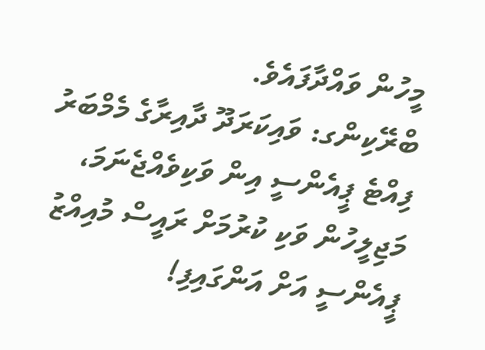މީހުން ވައްދާފައެވެ.
ބްރޭކިންގ: ވައިކަރަދޫ ދާއިރާގެ މެމްބަރު ފިއްޓެ ޕީއެންސީ އިން ވަކިވެއްޖެނަމަ، މަޖިލީހުން ވަކި ކުރުމަށް ރައީސް މުއިއްޒު ޕީއެންސީ އަށް އަންގައިފި!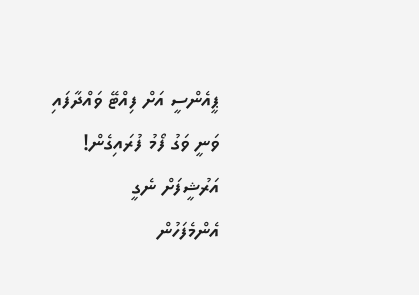ޕީއެންސީ އަށް ފިއްޓޭ ވައްދާފައި ވަނީ ވަގު ފޯމު ފުރައިގެން!
އަރުޝީފަށް ނެގީ
އެންމެފަހުން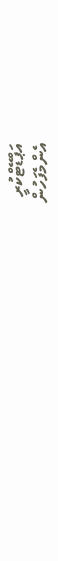އަޕްޑޭޓްކުރީ
އެންމެފަހުން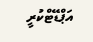އަޕްޑޭޓްކުރީ